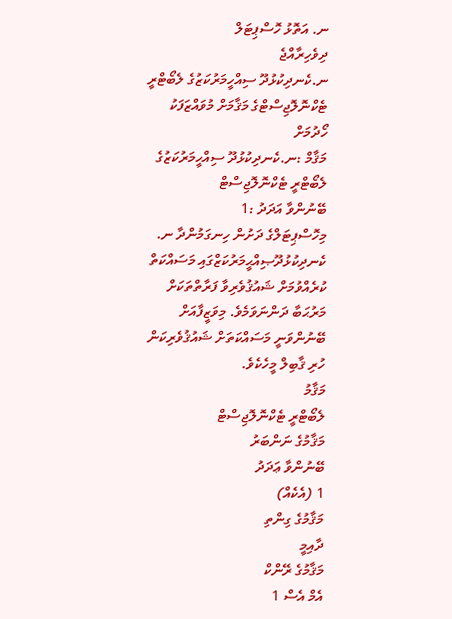ނ. އަތޮޅު ހޮސްޕިޓަލް
ދިވެހިރާއްޖެ
ނ.ކެނދިކުޅުދޫ ސިއްހީމަރުކަޒުގެ ލެބޯޓްރީ ޓެކްނޮލޮޖިސްޓްގެ މަޤާމަށް މުވައްޒަފަކު ހޯދުމަށް
މަޤާމް :ނ.ކެނދިކުޅުދޫ ސިއްހީމަރުކަޒުގެ ލެބޯޓްރީ ޓެކްނޮލޮޖިސްޓް
ބޭނުންވާ އަދަދު :1
މިހޮސްޕިޓަލްގެ ދަށުން ހިނގަމުންދާ ނ. ކެނދިކުޅުދޫޞިއްޙީމަރުކަޒްގައި މަސައްކަތް ކުރެއްވުމަށް ޝައުޤުވެރިވާ ފަރާތްތަކަށް މަރުޙަބާ ދަންނަވަމެވެ. މިވަޒީފާއަށް  ބޭނުންވަނީ މަސައްކަތަށް ޝައުޤުވެރިކަން ހުރި ޤާބިލް މީހެކެވެ.
މަޤާމު
ލެބޯޓްރީ ޓެކްނޮލޮޖިސްޓް
މަޤާމުގެ ނަންބަރު
ބޭނުންވާ ޢަދަދު
1 (އެކެއް)
މަޤާމުގެ ގިންތި
ދާއިމީ
މަޤާމުގެ ރޭންކް
އެމް އެސް 1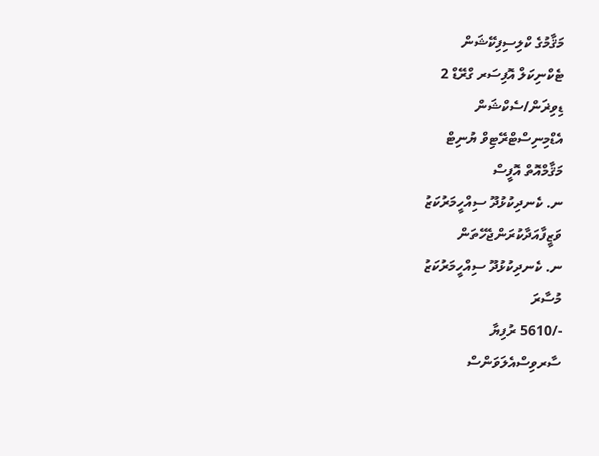މަޤާމުގެ ކްލިސިފިކޭޝަން
ޓެކްނިކަލް އޮފިސަރ ގްރޭޑް 2
ޑިވިޜަން/ސެކްޝަން
އެޑްމިނިސްޓްރޭޓިވް ޔުނިޓް
މަޤާމްއޮތް އޮފީސް
ނ. ކެނދިކުޅުދޫ ސިއްހީމަރުކަޒު
ވަޒީފާއަދާކުރަންޖެހޭތަން
ނ. ކެނދިކުޅުދޫ ސިއްހީމަރުކަޒު
މުސާރަ
-/5610 ރުފިޔާ
ސާރވިސްއެލަވަންސް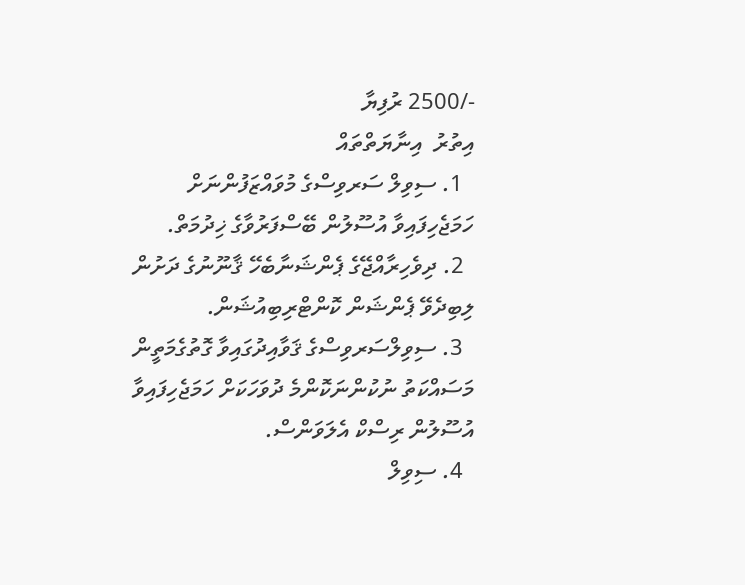-/2500 ރުފިޔާ
އިތުރު  އިނާޔަތްތައް
  1. ސިވިލް ސަރވިސްގެ މުވައްޒަފުންނަށް ހަމަޖެހިފައިވާ އުސޫލުން ބޭސްފަރުވާގެ ޚިދުމަތް.
  2. ދިވެހިރާއްޖޭގެ ޕެންޝަނާބެހޭ ޤާނޫނުގެ ދަށުން ލިބިދެވޭ ޕެންޝަން ކޮންޓްރިބިއުޝަން.
  3. ސިވިލްސަރވިސްގެ ޤަވާއިދުގައިވާ ގޮތުގެމަތީން މަސައްކަތު ނުކުންނަކޮންމެ ދުވަހަކަށް ހަމަޖެހިފައިވާ އުސޫލުން ރިސްކް އެލަވަންސް.
  4. ސިވިލް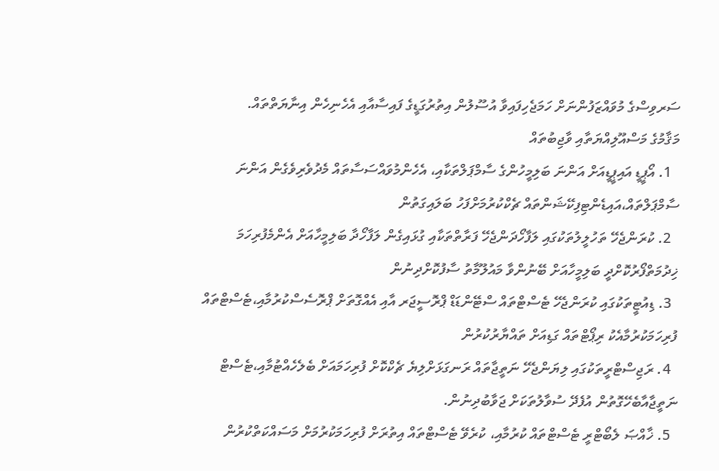ސަރވިސްގެ މުވައްޒަފުންނަށް ހަމަޖެހިފައިވާ އުސޫލުން އިތުރުގަޑީގެ ފައިސާއާއި އެހެނިހެން އިނާޔަތްތައް.
މަޤާމުގެ މަސްއޫލިއްޔަތާއި ވާޖިބުތައް
  1. އޯޕީޑީ އައިޕީޑީއަށް އަންނަ ބަލިމީހުންގެ ސާމްޕަލްތަކާއި، އެހެންމުވައްސަސާތައް މެދުވެރިވެގެން އަންނަ ސާމްޕަލްތައް،އައިޑެންޓިފިކޭޝަންތައް ޗެކްކުރުމަށްފަހު ބަލައިގަތުން
  2. ކުރަންޖެހޭ ތަހުލީލުތަކުގައި ލަފާހޯދަންޖެހޭ ފަރާތްތަކާއި ގުޅައިގެން ލަފާހޯދާ ބަލިމީހާއަށް އެންމެފުރިހަމަ ޚިދުމަތްފޯރުކޮށްދީ ބަލިމީހާއަށް ބޭނުންވާ މައުލޫމާތު ސާފުކޮށްދިނުން
  3. ޑިއުޓީތަކުގައި ކުރަންޖެހޭ ޓެސްޓްތައް ސްޓޭންޑަޑް ޕްރޮސީޖަރ އާއި އެއްގޮތަށް ޕްރޮސެސްކުރުމާއި،ޓެސްޓްތައް ފުރިހަމަކުރުމާއެކު ރިޕޯޓްތައް ގަޑިއަށް ތައްޔާރުކުރުން
  4. ރަޖިސްޓްރީތަކުގައި ލިޔަންޖެހޭ ނަތީޖާތައް ރަނގަޅަށްލިޔެ ޗެކްކޮށް ފުރިހަމައަށް ބެލެހެއްޓުމާއި،ޓެސްޓް ނަތީޖާއާބެހޭގޮތުން އުފެދޭ ސުވާލުތަކަށް ޖަވާބުދިނުން.
  5. ޚާއްޞަ ލެބޯޓްރީ ޓެސްޓްތައް ކުރުމާއި، ކުރެވޭ ޓެސްޓްތައް އިތުރަށް ފުރިހަމަކުރުމަށް މަސައްކަތްކުރުން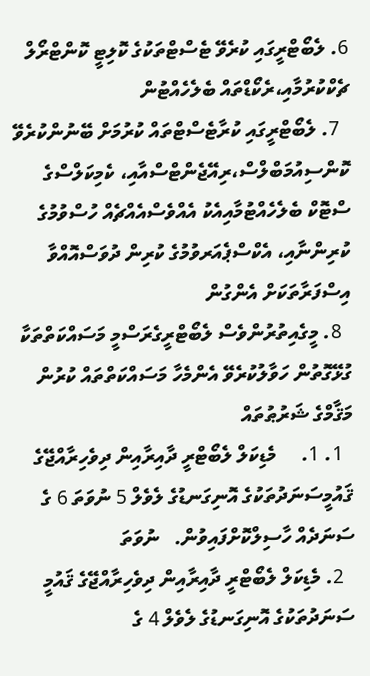6. ލެބޯޓްރީގައި ކުރެވޭ ޓެސްޓްތަކުގެ ކޮލިޓީ ކޮންޓްރޯލް ޗެކްކުރުމާއި،ރެކޯޑްތައް ބެލެހެއްޓުން
  7. ލެބޯޓްރީގައި ކުރާޓެސްޓްތައް ކުރުމަށް ބޭނުންކުރެވޭ ކޮންސިއުމަބްލްސް،ރިއޭޖެންޓްސްއާއި، ކެމިކަލްސްގެ ސްޓޮކް ބެލެހެއްޓުމާއިއެކު އެއްވެސްއެއްޗެއް ހުސްވުމުގެ ކުރިންނާއި، އެކްސްޕެއަރވުމުގެ ކުރިން ދުވަސްއޮއްވާ އިސްފަރާތަކަށް އެންގުން
  8. މީގެއިތުރުންވެސް ލެބޯޓްރީގެރަސްމީ މަސައްކަތްތަކާ ގުޅޭގޮތުން ހަވާލުކުރެވޭ އެންމެހާ މަސައްކަތްތައް ކުރުން
މަޤާމްގެ ޝަރުޠުތައް
  1. 1.     މެޑިކަލް ލެބޯޓްރީ ދާއިރާއިން ދިވެހިރާއްޖޭގެ ޤައުމީސަނަދުތަކުގެ އޮނިގަނޑުގެ ލެވެލް 5 ނުވަތަ 6 ގެ ސަނަދެއް ހާސިލްކޮށްފައިވުން.   ނުވަތަ
  2. މެޑިކަލް ލެބޯޓްރީ ދާއިރާއިން ދިވެހިރާއްޖޭގެ ޤައުމީ ސަނަދުތަކުގެ އޮނިގަނޑުގެ ލެވެލް 4 ގެ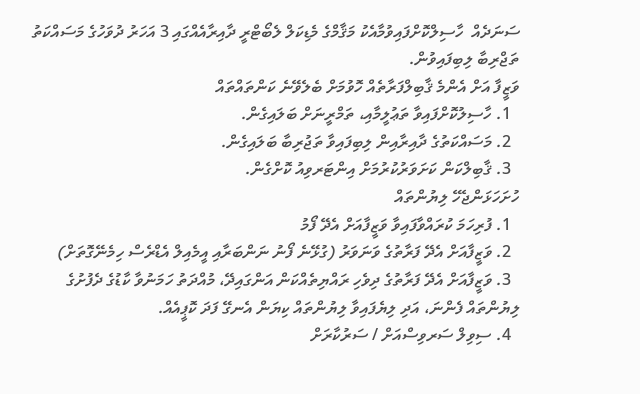ސަނަދެއް  ހާސިލްކޮށްފައިވުމާއެކު މަޤާމްގެ މެޑިކަލް ލެބޯޓްރީ ދާއިރާއެއްގައި 3 އަހަރު ދުވަހުގެ މަސައްކަތު ތަޖްރިބާ ލިބިފައިވުން.
ވަޒީފާ އަށް އެންމެ ޤާބިލްފަރާތެއް ހޮވުމަށް ބެލެވޭނެ ކަންތައްތައް
  1. ހާސިލުކޮށްފައިވާ ތަޢުލީމާއި، ތަމްރީނަށް ބަލައިގެން.
  2. މަސައްކަތުގެ ދާއިރާއިން ލިބިފައިވާ ތަޖުރިބާ ބަލައިގެން.
  3. ޤާބިލްކަން ކަށަވަރުކުރުމަށް އިންޓަރވިއު ކޮށްގެން.
ހުށަހަޅަންޖެހޭ ލިޔުންތައް
  1. ފުރިހަމަ ކުރައްވާފައިވާ ވަޒީފާއަށް އެދޭ ފޯމު
  2. ވަޒީފާއަށް އެދޭ ފަރާތުގެ ވަނަވަރު (ގުޅޭނެ ފޯނު ނަންބަރާއި އީމެއިލް އެޑްރެސް ހިމެނޭގޮތަށް)
  3. ވަޒީފާއަށް އެދޭ ފަރާތުގެ ދިވެހި ރައްޔިތެއްކަން އަންގައިދޭ، މުއްދަތު ހަމަނުވާ ކާޑުގެ ދެފުށުގެ ލިޔުންތައް ފެންނަ، އަދި ލިޔެފައިވާ ލިޔުންތައް ކިޔަން އެނގޭ ފަދަ ކޮޕީއެއް.
  4. ސިވިލް ސަރވިސްއަށް / ސަރުކާރަށް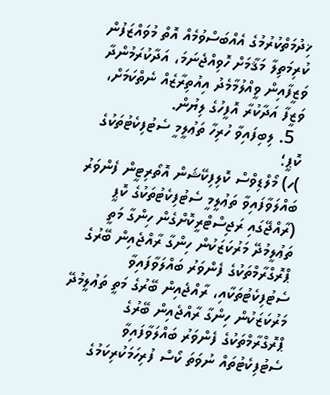ޚިދުމަތްކުރުމުގެ އެއްބަސްވުމެއް އޮތް މުވައްޒަފުން ކުރިމަތިލާ މަޤާމަށް ހޮވިއްޖެނަމަ، އަދާކުރަމުންދާ ވަޒީފާއިން ވީއްލުމާމެދު އިއުތިރާޒެއް ނެތްކަމަށް، ވަޒީފާ އަދާކުރާ އޮފީހުގެ ލިޔުން.
  5. ލިބިފައިވާ ހުރިހާ ތަޢުލީމީ ސެޓުފިކެޓުތަކުގެ ކޮޕީ؛
)ހ) މޯލްޑިވްސް ކޮލިފިކޭޝަން އޮތޯރިޓީން ފެންވަރު ބައްލަވާފައިވާ ތަޢުލީމީ ސެޓުފިކެޓުތަކުގެ ކޮޕީ (ރާއްޖޭގައި ރަޖިސްޓްރީކޮށްގެން ހިންގާ މަތީ ތަޢުލީމުދޭ މަރުކަޒަކުން ހިންގާ ރާއްޖެއިން ބޭރުގެ ޕްރޮގްރާމްތަކުގެ ފެންވަރު ބައްލަވާފައިވާ ސެޓުފިކެޓުތަކާއި، ރާއްޖެއިން ބޭރުގެ މަތީ ތަޢުލީމުދޭ މަރުކަޒަކުން ހިންގާ ރާއްޖެއިން ބޭރުގެ ޕްރޮގްރާމްތަކުގެ ފެންވަރު ބައްލަވާފައިވާ ސެޓުފިކެޓުތައް ނުވަތަ ކޯސް ފުރިހަމަކުރިކަމުގެ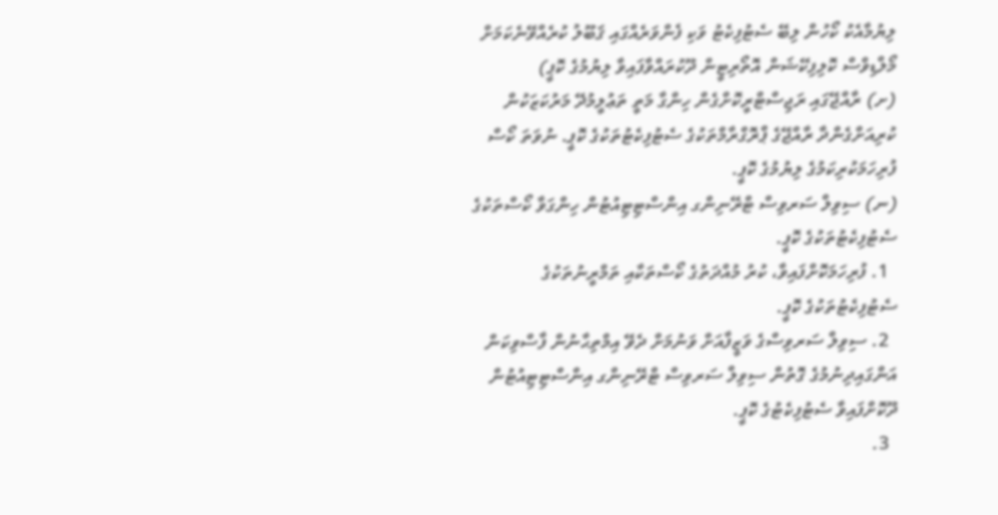ލިޔުމާއެކު ކޯހުން ލިބޭ ސެޓުފިކެޓު ވަކި ފެންވަރެއްގައި ޤަބޫލު ކުރެއްވޭނެކަމަށް މޯލްޑިވްސް ކޮލިފިކޭޝަން އޮތޯރިޓީން ދޫކުރައްވާފައިވާ ލިޔުމުގެ ކޮޕީ)
(ށ) ރާއްޖޭގައި ރަޖިސްޓްރީކޮށްގެން ހިންގާ މަތީ ތަޢުލީމުދޭ މަރުކަޒަކުން ކުރިއަށްގެންދާ ރާއްޖޭގެ ޕްރޮގްރާމްތަކުގެ ސެޓުފިކެޓުތަކުގެ ކޮޕީ. ނުވަތަ ކޯސް ފުރިހަމަކުރިކަމުގެ ލިޔުމުގެ ކޮޕީ.
(ނ) ސިވިލް ސަރވިސް ޓްރޭނިންގ އިންސްޓިޓިއުޓުން ހިންގަވާ ކޯސްތަކުގެ ސެޓުފިކެޓުތަކުގެ ކޮޕީ.
  1. ފުރިހަމަކޮށްފައިވާ، ކުރު މުއްދަތުގެ ކޯސްތަކާއި ތަމްރީނުތަކުގެ ސެޓުފިކެޓުތަކުގެ ކޮޕީ.
  2. ސިވިލް ސަރވިސްގެ ވަޒީފާއަށް ވަނުމަށް ދެވޭ އިމްތިޙާނުން ފާސްވިކަން އަންގައިދިނުމުގެ ގޮތުން ސިވިލް ސަރވިސް ޓްރޭނިންގ އިންސްޓިޓިއުޓުން ދޫކޮށްފައިވާ ސެޓުފިކެޓުގެ ކޮޕީ.
  3.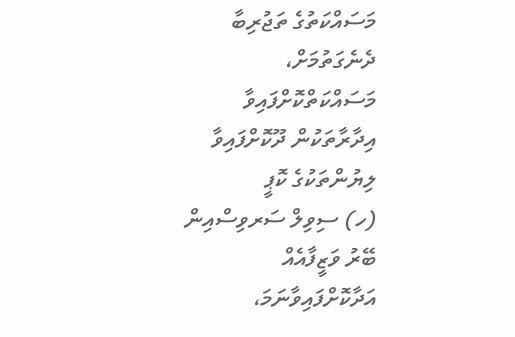މަސައްކަތުގެ ތަޖުރިބާ ދެނެގަތުމަށް، މަސައްކަތްކޮށްފައިވާ އިދާރާތަކުން ދޫކޮށްފައިވާ ލިޔުންތަކުގެ ކޮޕީ
(ހ) ސިވިލް ސަރވިސްއިން ބޭރު ވަޒީފާއެއް އަދާކޮށްފައިވާނަމަ،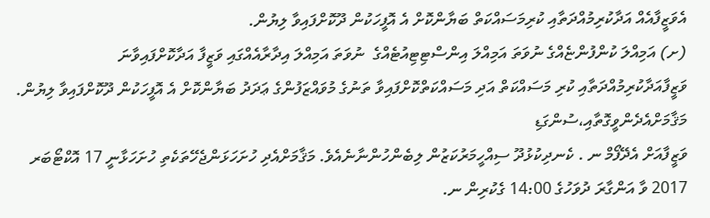އެވަޒީފާއެއް އަދާކުރިމުއްދަތާއި ކުރިމަސައްކަތް ބަޔާންކޮށް އެ އޮފީހަކުން ދޫކޮށްފައިވާ ލިޔުން.
(ށ) އަމިއްލަ ކުންފުންޏެއްގެ ނުވަތަ އަމިއްލަ އިންސްޓިޓިއުޓެއްގެ  ނުވަތަ އަމިއްލަ އިދާރާއެއްގައި ވަޒީފާ އަދާކޮށްފައިވާނަ ވަޒީފާއަދާކުރިމުއްދަތާއި ކުރި މަސައްކަތް އަދި މަސައްކަތްކޮށްފައިވާ ތަނުގެ މުވައްޒަފުންގެ ޢަދަދު ބަޔާންކޮށް އެ އޮފީހަކުން ދޫކޮށްފައިވާ ލިޔުން.
މަޤާމަށްއެދެންވީގޮތާއި،ސުންގަޑި
ވަޒީފާއަށް އެދޭފޯމް ނ . ކެނދިކުޅުދޫ ސިއްހީމަރުކަޒުން ލިބެންހުންނާނެއެވެ. މަޤާމަށްއެދި ހުށަހަޅަންޖެހޭތަކެތި ހުށަހަޅާނީ 17 އޮކްޓޯބަރ 2017 ވާ އަންގާރަ ދުވަހުގެ 14:00 ގެކުރިން ނ.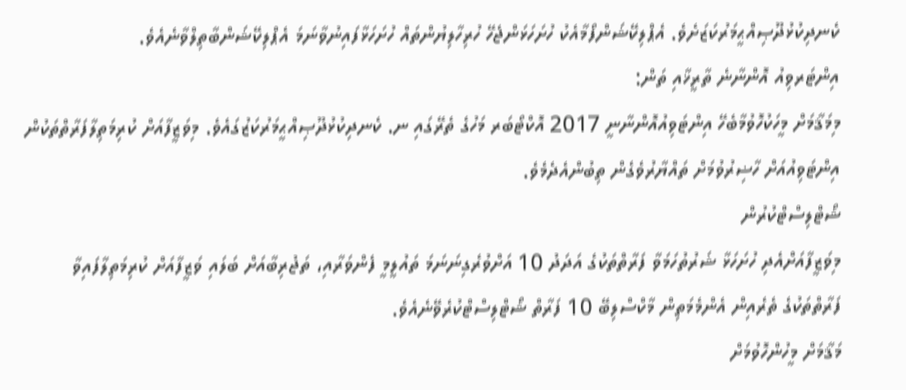ކެނދިކުޅުދޫޞިއްޙީމަރުކަޒަށެވެ. އެޕްލިކޭޝަންފޯމާއެކު ހުށަހަޅަންޖެހޭ ހުރިހާލިޔުންތައް ހުށަހަޅާފައިނުވާނަމަ އެޕްލިކޭޝަންބާތިލްވާނެއެވެ.
އިންޓަރވިއު އޮންނާނެ ތާރީޚާއި ތަން:
މިމަޤާމަށް މީހަކުހޮވުމާބެހޭ އިންޓަވިއުއޮންނާނީ 2017 އޮކްޓޯބަރ މަހުގެ ތެރޭގައި ނ. ކެނދިކުޅުދޫޞިއްޙީމަރުކަޒުގައެވެ. މިވަޒީފާއަށް ކުރިމަތިލާފަރާތްތަކުން އިންޓަވިއުއަށް ހާޟިރުވުމަށް ތައްޔާރުވެގެން ތިބުންއެދެމެވެ.
ޝޯޓްލިސްޓްކުރުން
މިވަޒީފާއަށްއެދި ހުށަހަޅާ ޝަރުތުހަމަވާ ފަރާތްތަކުގެ އަދަދު 10 އަށްވުރެގިނަނަމަ ތައުލީމީ ފެންވަރާއި، ތަޖުރިބާއަށް ބަލައި ވަޒީފާއަށް ކުރިމަތިލާފައިވާ ފަރާތްތަކުގެ ތެރެއިން އެންމެމަތިން މާކްސްލިބޭ 10 ފަރާތް ޝޯޓްލިސްޓްކުރެވޭނެއެވެ.
މަޤާމަށް މީހުންހޮވުމަށް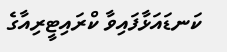ކަނޑައަޅާފައިވާ ކްރައިޓީރިއާގެ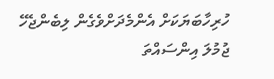ހުރިހާބަޔަކަށް އެންމެދަށްވެގެން ލިބެންޖެހޭ ޖުމުލަ އިންސައްތަ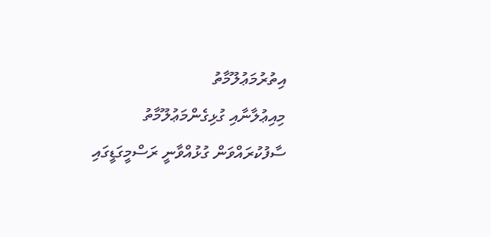އިތުރުމަޢުލޫމާތު
މިއިޢުލާނާއި ގުޅިގެންމަޢުލޫމާތު ސާފުކުރައްވަން ގުޅުއްވާނީ ރަސްމީގަޑީގައި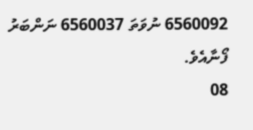6560092 ނުވަތަ 6560037 ނަންބަރު ފޯނާއެވެ.
08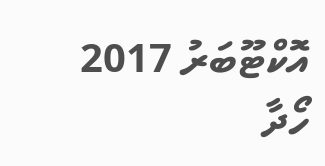އޮކްޓޫބަރު 2017
ހޯދާ